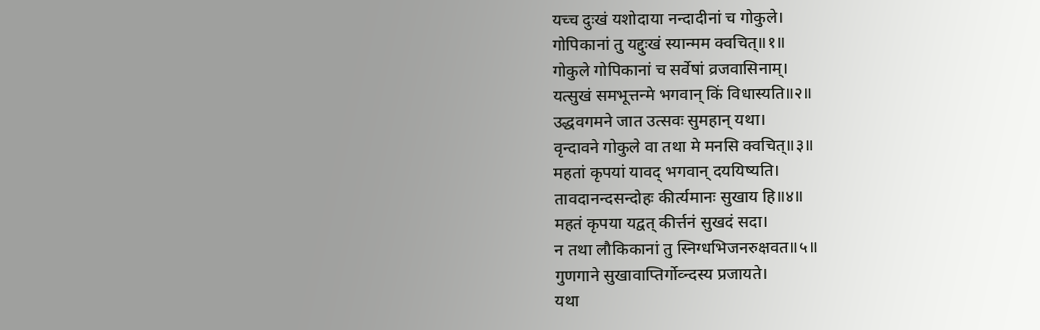यच्च दुःखं यशोदाया नन्दादीनां च गोकुले।
गोपिकानां तु यद्दुःखं स्यान्मम क्वचित्॥१॥
गोकुले गोपिकानां च सर्वेषां व्रजवासिनाम्।
यत्सुखं समभूत्तन्मे भगवान् किं विधास्यति॥२॥
उद्धवगमने जात उत्सवः सुमहान् यथा।
वृन्दावने गोकुले वा तथा मे मनसि क्वचित्॥३॥
महतां कृपयां यावद् भगवान् दययिष्यति।
तावदानन्दसन्दोहः कीर्त्यमानः सुखाय हि॥४॥
महतं कृपया यद्वत् कीर्त्तनं सुखदं सदा।
न तथा लौकिकानां तु स्निग्धभिजनरुक्षवत॥५॥
गुणगाने सुखावाप्तिर्गोव्न्दस्य प्रजायते।
यथा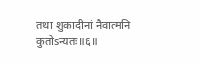तथा शुकादीनां नैवात्मनि कुतोsन्यतः॥६॥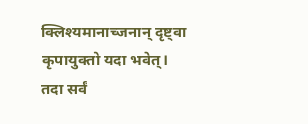क्लिश्यमानाच्जनान् दृष्ट्वा कृपायुक्तो यदा भवेत्।
तदा सर्वं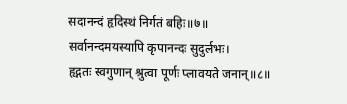सदानन्दं हृदिस्थं निर्गतं बहिः॥७॥
सर्वानन्दमयस्यापि कृपानन्दः सुदुर्लभः।
हृद्गतः स्वगुणान् श्रुत्वा पूर्णः प्लावयते जनान्॥८॥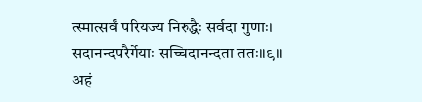त्स्मात्सर्वं परियज्य निरुद्धैः सर्वदा गुणाः।
सदानन्दपरैर्गेयाः सच्चिदानन्दता ततः॥९॥
अहं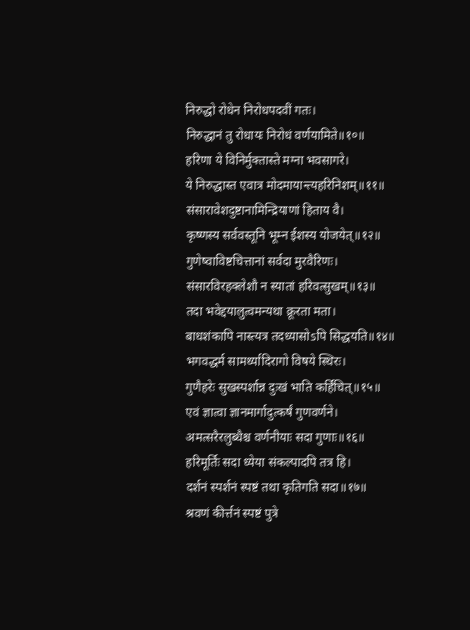निरुद्धो रोधेन निरोधपदवीं गतः।
निरुद्धानं तु रोधायः निरोधं वर्णयामिते॥१०॥
हरिणा ये विनिर्मुक्तास्ते मग्ना भवसागरे।
ये निरुद्धास्त एवात्र मोदमायान्त्यहरिनिशम्॥११॥
संसारावेशदुष्टानामिन्द्रियाणां हिताय वै।
कृष्णस्य सर्ववस्तूनि भूम्न ईशस्य योजयेत्॥१२॥
गुणेष्वाविष्टचित्तानां सर्वदा मुरवैरिणः।
संसारविरहक्लेशौ न स्यातां हरिवत्सुखम्॥१३॥
तदा भवेद्दयालुत्वमन्यथा क्रूरता मता।
बाधशंकापि नास्त्यत्र तदध्यासोsपि सिद्धयति॥१४॥
भगवद्धर्म सामर्थ्यादिरागो विषये स्थिरः।
गुणैहरेः सुखस्पर्शान्न दुःखं भाति कर्हिचित्॥१५॥
एवं ज्ञात्वा ज्ञानमार्गादुत्कर्षं गुणवर्णने।
अमत्सरैरलुब्धैश्च वर्णनीयाः सदा गुणाः॥१६॥
हरिमूर्तिः सदा ध्येया संकल्पादपि तत्र हि।
दर्शनं स्पर्शनं स्पष्टं तथा कृतिगति सदा॥१७॥
श्रवणं कीर्त्तनं स्पष्टं पुत्रे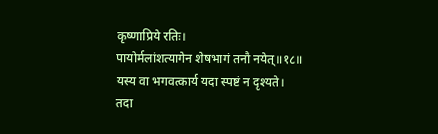कृष्णाप्रिये रतिः।
पायोर्मलांशत्यागेन शेषभागं तनौ नयेत्॥१८॥
यस्य वा भगवत्कार्य यदा स्पष्टं न दृश्यते।
तदा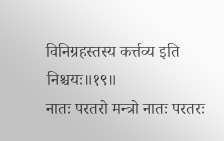विनिग्रहस्तस्य कर्त्तव्य इति निश्चयः॥१९॥
नातः परतरो मन्त्रो नातः परतरः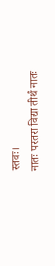स्तवः।
नातः परतरा विद्या तीर्थं नातः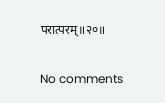परात्परम्॥२०॥

No comments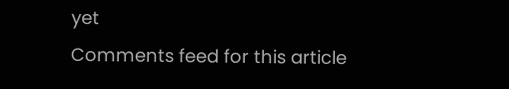yet
Comments feed for this article